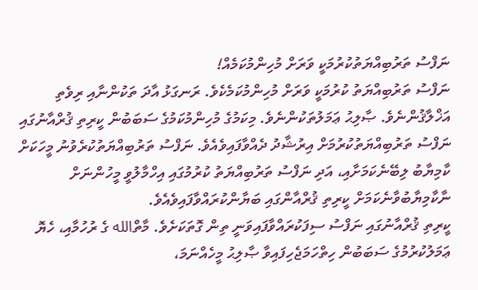ނަފްސު ތަރުބިއްޔަތުކުރުމަކީ ވަރަށް މުހިންމުކަމެއް!
ނަފްސު ތަރުބިއްޔަތު ކުރުމަކީ ވަރަށް މުހިންމުކަމެކެވެ. ރަނގަޅު އާދަ ތަކުންނާއި ރިވެތި އަޚްލާޤުންނެވެ. ޞާލިޙު ޢަމަލުތަކުންނެވެ. މިކަމުގެ މުހިންމުކަމުގެ ސަބަބުން ކީރިތި ޤުރްއާނުގައި ނަފްސު ތަރުބިއްޔަތުކުރުމަށް އިރުޝާދު ދެއްވާފައިވެއެވެ. ނަފްސު ތަރުބިއްޔަތުކުރެވުނު މީހަކަށް ކާމިޔާބު ލިބޭނެކަމަށާއި، އަދި ނަފްސު ތަރުބިއްޔަތު ކުރުމުގައި އިހްމާލުވީ މީހުންނަށް ނާކާމިޔާބުވާނެކަމަށް ކީރިތި ޤުރްއާންގައި ބަޔާންކުރައްވާފައިވެއެވެ.
ކީރިތި ޤުރްއާނުގައި ނަފްސު ސިފަކުރައްވާފައިވަނީ ތިން ގޮތަކަށެވެ. މާތްالله ގެ ރުހުމާއި، ހެޔޮ ޢަމަލުކުރުމުގެ ސަބަބުން ހިތްހަމަޖެހިފައިވާ ޞާލިޙު މީހެއްނަމަ،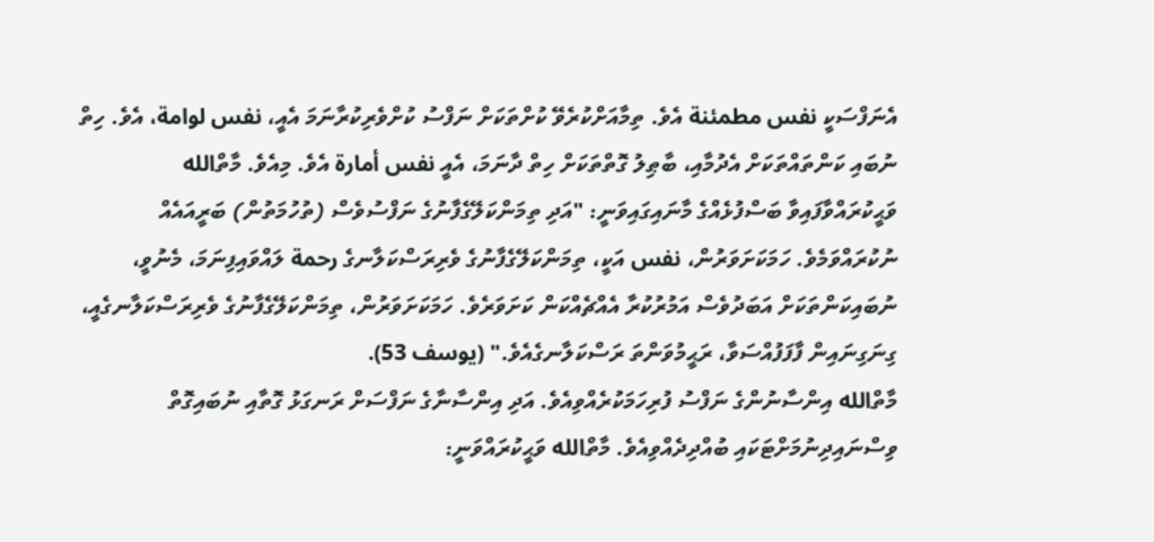އެނަފްސަކީ نفس مطمئنة އެވެ. ތިމާއަށްކުރެވޭ ކުށްތަކަށް ނަފްސު ކުށްވެރިކުރާނަމަ އެއީ، نفس لوامة، އެވެ. ހިތް ނުބައި ކަންތައްތަކަށް އެދުމާއި، ބާޠިލު ގޮތްތަކަށް ހިތް ދާނަމަ، އެއީ نفس أمارة އެވެ. މިއެވެ. މާތްالله ވަޙީކުރައްވާފައިވާ ބަސްފުޅެއްގެ މާނައިގައިވަނީ: "އަދި ތިމަންކަލޭގެފާނުގެ ނަފްސުވެސް (ތުހުމަތުން) ބަރީއައެއް ނުކުރައްވަމެވެ. ހަމަކަށަވަރުން، نفس އަކީ، ތިމަންކަލޭގެފާނުގެ ވެރިރަސްކަލާނގެ رحمة ލައްވައިފިނަމަ، މެނުވީ، ނުބައިކަންތަކަށް އަބަދުވެސް އަމުރުކުރާ އެއްޗެއްކަން ކަށަވަރެވެ. ހަމަކަށަވަރުން، ތިމަންކަލޭގެފާނުގެ ވެރިރަސްކަލާނގެއީ، ގިނަގިނައިން ފާފަފުއްސަވާ، ރަޙީމުވަންތަ ރަސްކަލާނގެއެވެ." (يوسف 53).
މާތްالله އިންސާނުންގެ ނަފްސު ފުރިހަމަކުރެއްވިއެވެ. އަދި އިންސާނާގެ ނަފްސަށް ރަނގަޅު ގޮތާއި ނުބައިގޮތް ވިސްނައިދިނުމަށްޓަކައި ބުއްދިދެއްވިއެވެ. މާތްالله ވަޙީކުރައްވަނީ: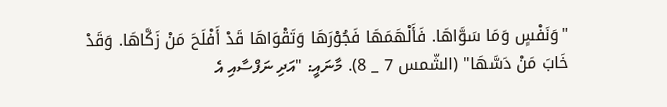"وَنَفْسٍ وَمَا سَوَّاهَا. فَأَلْهَمَهَا فَجُوْرَهَا وَتَقْوَاهَا قَدْ أَفْلَحَ مَنْ زَكَّاهَا. وَقَدْ خَابَ مَنْ دَسَّهَا" (الشّمس 7 _ 8). މާނައީ: "އަދި ނަފްސާއި އެ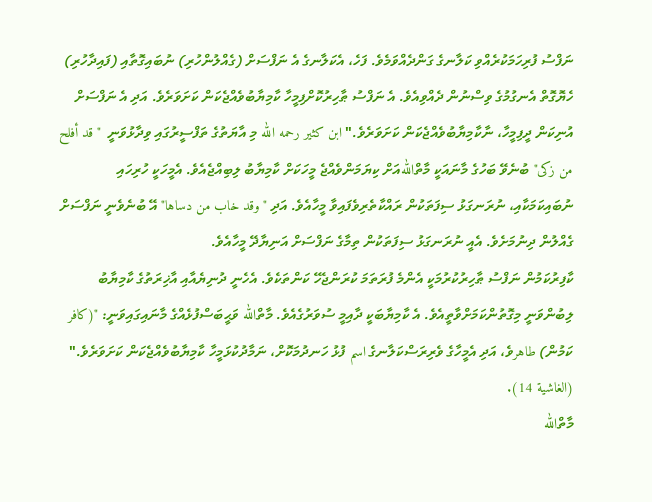ނަފްސު ފުރިހަމަކުރެއްވި ކަލާނގެ ގަންދެއްވަމެވެ. ފަހެ، އެކަލާނގެ އެ ނަފްސަށް (ގެއްލުންހުރި) ނުބައިގޮތާއި (ފައިދާހުރި) ހެޔޮގޮތް އެނގުމުގެ ވިސްނުން ދެއްވިއެވެ. އެ ނަފްސު ޠާހިރުކޮށްފިމީހާ ކާމިޔާބުވެއްޖެކަން ކަށަވަރެވެ. އަދި އެ ނަފްސަށް އުނިކަން ދީފިމީހާ، ނާކާމިޔާބުވެއްޖެކަން ކަށަވަރެވެ." ابن كثير رحمه الله މި އާޔަތުގެ ތަފްސީރުގައި ވިދާޅުވަނީ  "قد أفلح من زكى" ބުނެވޭ ބަހުގެ މާނައަކީ މާތްاللهއަށް ކިޔަމަންވެއްޖެ މީހަކަށް ކާމިޔާބު ލިބިއްޖެއެވެ. އެމީހަކީ ހުރިހައި ނުބައިކަމަކާއި، ނުރަނގަޅު ސިފަތަކުން ރައްކާތެރިވެފައިވާ މީހާއެވެ. އަދި "وقد خاب من دساها" އޭ ބުނެވެނީ ނަފްސަށް ގެއްލުން ދިނުމަށެވެ. އެއީ ނުރަނގަޅު ސިފަތަކުން ތިމާގެ ނަފްސަށް އަނިޔާދޭ މީހާއެވެ.
ކާފިރުކަމުން ނަފްސު ޠާހިރުކުރުމަކީ އެންމެ ފުރަތަމަ ކުރަންޖެހޭ ކަންތަކެވެ. އެހެނީ ދުނިޔެއާއި އާޚިރަތުގެ ކާމިޔާބު ލިބުންވަނީ މިގޮތުންކަމަށްވާތީއެވެ. އެ ކާމިޔާބަކީ ދާއިމީ ސުވަރުގެއެވެ. މާތްالله ވަޙީބަސްފުޅެއްގެ މާނައިގައިވަނީ: "(كافر ކަމުން) طاهرވެ، އަދި އެމީހާގެ ވެރިރަސްކަލާނގެ اسم ފުޅު ހަނދުމަކޮށް، ނަމާދުކުޅަމީހާ ކާމިޔާބުވެއްޖެކަން ކަށަވަރެވެ." (الغاشية 14).
މާތްالله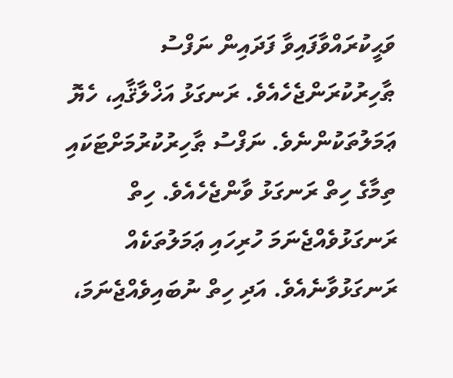ވަޙީކުރައްވާފައިވާ ފަދައިން ނަފްސު ޠާހިރުކުރަންޖެހެއެވެ. ރަނގަޅު އަޚްލާޤާއި، ހެޔޮ ޢަމަލުތަކުންނެވެ. ނަފްސު ޠާހިރުކުރުމަށްޓަކައި ތިމާގެ ހިތް ރަނގަޅު ވާންޖެހެއެވެ. ހިތް ރަނގަޅުވެއްޖެނަމަ ހުރިހައި ޢަމަލުތަކެއް ރަނގަޅުވާނެއެވެ. އަދި ހިތް ނުބައިވެއްޖެނަމަ،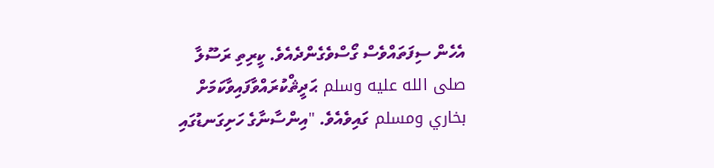އެހެން ސިފަތައްވެސް ގޯސްވެގެންދެއެވެ. ކީރިތި ރަސޫލާ صلى الله عليه وسلم ޙަދީޘްކުރައްވާފައިވާކަމަށް بخاري ومسلم ގައިވެއެވެ. "އިންސާނާގެ ހަށިގަނޑުގައި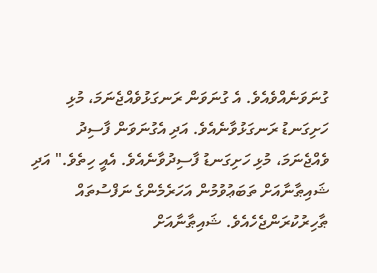ގުނަވަނެއްވެއެވެ. އެ ގުނަވަން ރަނގަޅުވެއްޖެނަމަ، މުޅި ހަށިގަނޑު ރަނގަޅުވާނެއެވެ. އަދި އެގުނަވަން ފާސިދު ވެއްޖެނަމަ، މުޅި ހަށިގަނޑު ފާސިދުވާނެއެވެ. އެއީ ހިތެވެ." އަދި ޝައިޠާނާއަށް ތަބަޢުވުމުން އަހަރެމެންގެ ނަފްސުތައް ޠާހިރުކުރަންޖެހެއެވެ. ޝައިޠާނާއަށް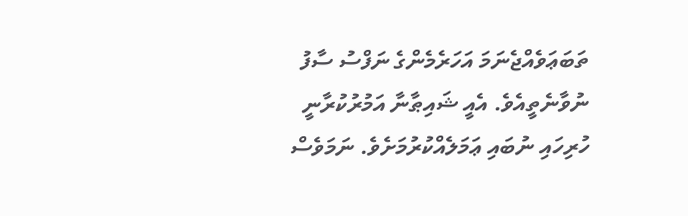ތަބަޢަވެއްޖެނަމަ އަހަރެމެންގެ ނަފްސު ސާފު ނުވާނެތީއެވެ. އެއީ ޝައިޠާނާ އަމުރުކުރާނީ ހުރިހައި ނުބައި ޢަމަލެއްކުރުމަށެވެ. ނަމަވެސް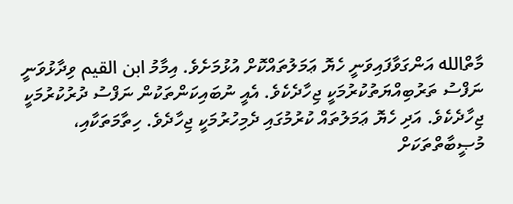މާތްالله އަންގަވާފައިވަނީ ހެޔޮ ޢަމަލުތައްކޮށް އުޅުމަށެވެ. އިމާމު ابن القيم ވިދާޅުވަނީ ނަފްސު ތަރުބިއްޔަތުކުރުމަކީ ޖިހާދެކެވެ. އެއީ ނުބައިކަންތަކުން ނަފްސު ދުރުކުރުމަކީ ޖިހާދެކެވެ. އަދި ހެޔޮ ޢަމަލުތައް ކުރުމުގައި ދެމިހުރުމަކީ ޖިހާދެވެ. ހިތާމަތަކާއި، މުޞީބާތްތަކަށް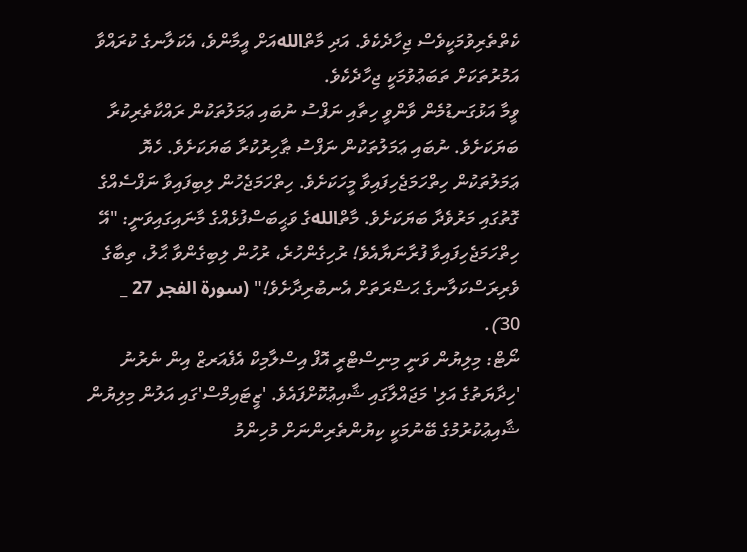ކެތްތެރިވުމަކީވެސް ޖިހާދެކެވެ. އަދި މާތްاللهއަށް އީމާންވެ، އެކަލާނގެ ކުރައްވާ އަމުރުތަކަށް ތަބަޢުވުމަކީ ޖިހާދެކެވެ.
ވީމާ އަޅުގަނޑުމެން ވާންވީ ހިތާއި ނަފްސު ނުބައި ޢަމަލުތަކުން ރައްކާތެރިކުރާ ބަޔަކަށެވެ. ނުބައި ޢަމަލުތަކުން ނަފްސު ޠާހިރުކުރާ ބަޔަކަށެވެ. ހެޔޮ ޢަމަލުތަކުން ހިތްހަމަޖެހިފައިވާ މީހަކަށެވެ. ހިތްހަމަޖެހުން ލިބިފައިވާ ނަފްސެއްގެ ގޮތުގައި މަރުވެދާ ބަޔަކަށެވެ. މާތްاللهގެ ވަޙީބަސްފުޅެއްގެ މާނައިގައިވަނީ: "އޭ ހިތްހަމަޖެހިފައިވާ ފުރާނަޔާއެވެ! ރުހިގެންހުރެ، ރުހުން ލިބިގެންވާ ޙާލު، ތިބާގެ ވެރިރަސްކަލާނގެ ޙަޟްރަތަށް އެނބުރިދާށެވެ!" (سورة الفجر 27 _ 30).
ނޯޓް: މިލިޔުން ވަނީ މިނިސްޓްރީ އޮފް އިސްލާމިކް އެފެއަރޒް އިން ނެރުނު 'ހިދާޔަތުގެ އަލި' މަޖައްލާގައި ޝާއިޢުކޮށްފައެވެ. 'ޒީޓައިމްސް'ގައި އަލުން މިލިޔުން ޝާއިޢުކުރުމުގެ ބޭނުމަކީ ކިޔުންތެރިންނަށް މުހިންމު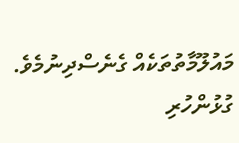މައުލޫމާތުތަކެއް ގެނެސްދިނުމެވެ.
ގުޅުންހުރި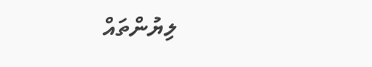ލިޔުންތައް